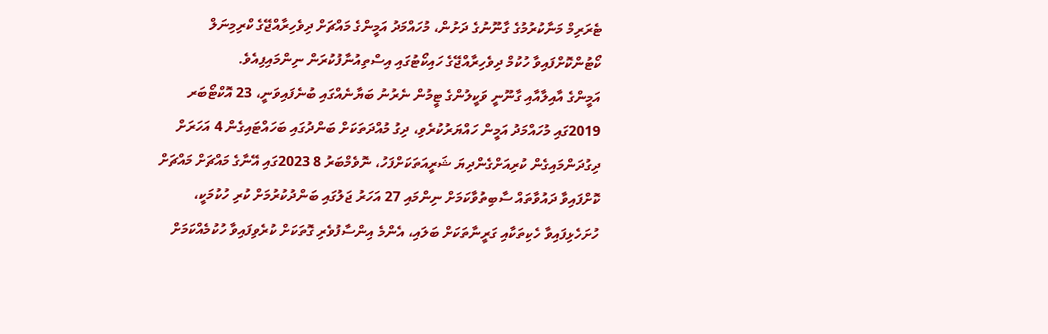ޓެރަރިމް މަނާކުރުމުގެ ގާނޫނުގެ ދަށުން، މުހައްމަދު އަމީންގެ މައްޗަށް ދިވެހިރާއްޖޭގެ ކްރިމިނަލް ކޯޓުންކޮށްފައިވާ ހުކުމް ދިވެހިރާއްޖޭގެ ހައިކޯޓުގައި އިސްތިއުނާފުކުރަން ނިންމައިފިއެވެ.
އަމީންގެ އާއިލާއާއި ގާނޫނީ ވަކީލުންގެ ޓީމުން ނެރުނު ބަޔާނެއްގައި ބުނެފައިވަނީ، 23 އޮކްޓޯބަރ 2019ގައި މުހައްމަދު އަމީން ހައްޔަރުކުރެވި، ދިގު މުއްދަތަކަށް ބަންދުގައި ބަހައްޓައިގެން 4 އަހަރަށް ދިގުދަންމައިގެން ކުރިއަށްގެންދިޔަ ޝަރީއަތަކަށްފަހު، ނޮވެމްބަރު 8 2023ގައި އޭނާގެ މައްޗަށް މައްޗަށް ކޮށްފައިވާ ދައުވާތައް ސާބިތުވާކަމަށް ނިންމައި 27 އަހަރު ޖަލުގައި ބަންދުކުރުމަށް ކުރި ހުކުމަކީ، ހުށަހެޅިފައިވާ ހެކިތަކާއި ގަރީނާތަކަށް ބަލައި، އެންމެ އިންސާފުވެރި ގޮތަކަށް ކުރެވިފައިވާ ހުކުމެއްކަމަށް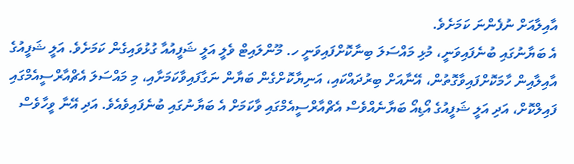އާއިލާއަށް ނުފެންނަ ކަމަށެވެ.
އެ ބަޔާނުގައި ބުނެފައިވަނީ، މުޅި މައްސަލަ ބިނާކޮށްފައިވަނީ ހ. މޫންލައިޓް ވެލީ އަލީ ޝަފީއުއާ ގުޅުވައިގެން ކަމަށެވެ. އަލީ ޝަފީއުގެ އާއިލާއިން ހާމަކޮށްފައިވާގޮތުން، އޭނާއަށް ބިރުދައްކައި، އަނިޔާކޮށްގެން ބަޔާން ނަގާފައިވާކަމަށާއި، މި މައްސަލަ އެޗްއާރްސީއެމްގައި ފައިލްކޮށް، އަދި އަލީ ޝަފީއުގެ އޯޑިއޯ ބަޔާނެއްވެސް އެޗްއާރްސީއެމްގައި ވާކަމަށް އެ ބަޔާނުގައި ބުނެފައިވެއެވެ. އަދި އޭނާ ވީހާވެސް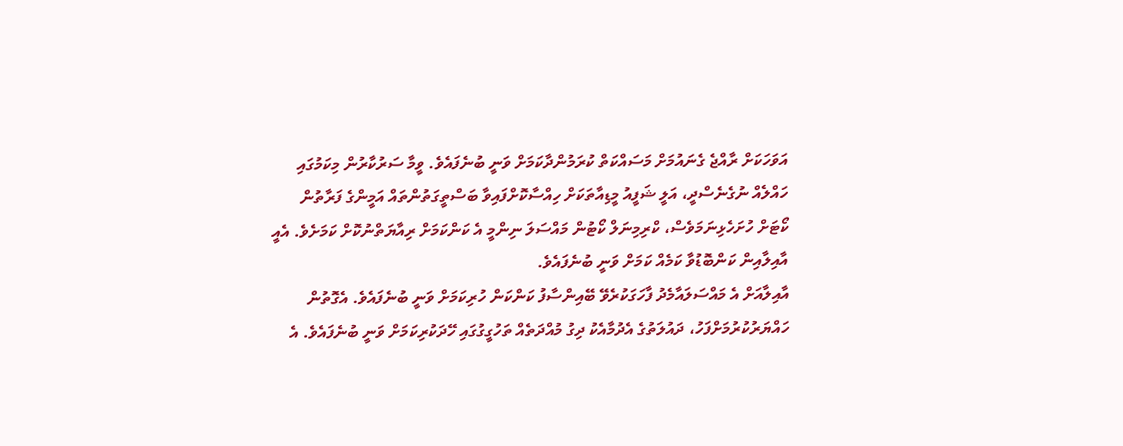އަވަހަކަށް ރާއްޖެ ގެނައުމަށް މަސައްކަތް ކުރަމުންދާކަމަށް ވަނީ ބުނެފައެވެ. ވީމާ ސަރުކާރުން މިކަމުގައި ހައްލެއް ނުގެނެސްދީ، އަލީ ޝަފީއު މީޑިއާތަކަށް ހިއްސާކޮށްފައިވާ ބަސްތީގަތުންތައް އަމީންގެ ފަރާތުން ކޯޓަށް ހުށަހެޅިނަމަވެސް، ކްރިމިނަލް ކޯޓުން މައްސަލަ ނިންމީ އެ ކަންކަމަށް ރިއާޔަތްނުކޮށް ކަމަށެވެ. އެއީ އާއިލާއިން ކަންބޮޑުވާ ކަމެއް ކަމަށް ވަނީ ބުނެފައެވެ.
އާއިލާއަށް އެ މައްސަލައާމެދު ފާހަގަކުރެވޭ ބޭއިންސާފު ކަންކަން ހުރިކަމަށް ވަނީ ބުނެފައެވެ. އެގޮތުން ހައްޔަރުކުރުމަށްފަހު، ދައުލަތުގެ އެދުމާއެކު ދިގު މުއްދަތެއް ތަހުގީގުގައި ހޭދަކުރިކަމަށް ވަނީ ބުނެފައެވެ. އެ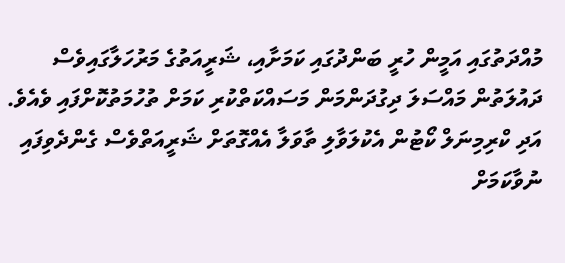މުއްދަތުގައި އަމީން ހުރީ ބަންދުގައި ކަމަށާއި، ޝަރީއަތުގެ މަރުހަލާގައިވެސް ދައުލަތުން މައްސަލަ ދިގުދަންމަން މަސައްކަތްކުރި ކަމަށް ތުހުމަތުކޮށްފައި ވެއެވެ. އަދި ކްރިމިނަލް ކޯޓުން އެކުލަވާލި ތާވަލާ އެއްގޮތަށް ޝަރީއަތްވެސް ގެންދެވިފައި ނުވާކަމަށް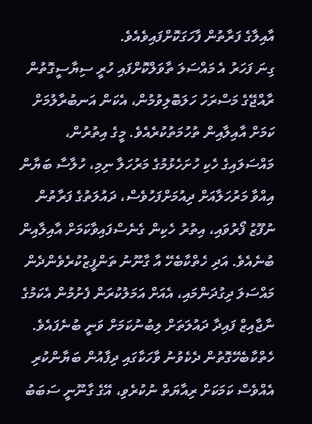އާއިލާގެ ފަރާތުން ފާހަގަކޮށްފައިވެއެވެ.
ގިނަ ފަހަރު އެ މައްސަލަ ތާވަލްކޮށްފައި ހުރީ ސިޔާސީގޮތުން ރާއްޖޭގެ މަސްރަހު ހަލަބޮލިވުމުން، އެކަން އަނބުރާލުމަށް ކަމަށް އާއިލާއިން ތުހުމަތުކުރެއެވެ. މީގެ އިތުރުން، މައްސަލައިގެ ހެކި ހުށަހެޅުމުގެ މަރުހަލާ ނިމި، ހުލާސާ ބަޔާން އިއްވާ މަރުހަލާއަށް ދިއުމަށްފަހުވެސް، ދައުލަތުގެ ފަރާތުން ނުފޫޒު ފޯރުވައި، އިތުރު ހެކިން ގެނެސްފައިވާކަމަށް އާއިލާއިން ބުނެއެވެ. އަދި ހެތްކާބެހޭ އާ ގާނޫނު ތަންފީޒުކުރެވެންދެން މައްސަލަ ދިގުދަންމައި، އެއަށް އަމަލުކުރަން ފެށުމުން އެކަމުގެ ނާޖާއިޒް ފައިދާ ދައުލަތަށް ލިބުނުކަމަށް ވަނީ ބުނެފައެވެ.
ހެތްކާބެހޭގޮތުން ދެކެވުނު ވާހަކާގައި ދިފާއުން ބަޔާންކުރި އެއްވެސް ކަމަކަށް ރިއާޔަތް ނުކުރެވި، އޭގެ ގާނޫނީ ސަބަބު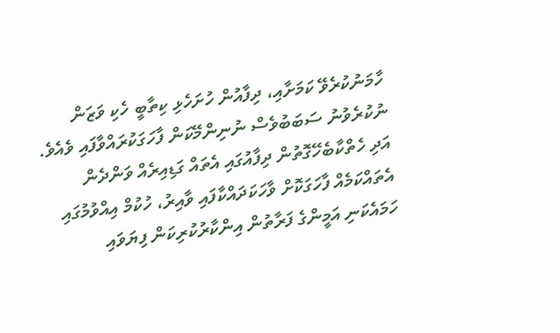ހާމަނުކުރެވޭ ކަމަށާއި، ދިފާއުން ހުށަހެޅި ކިތާބީ ހެކި ވަޒަން ނުކުރެވުނު ސަބަބުވެސް ނުނިންމޭކަން ފާހަގަކުރައްވާފައި ވެއެވެ. އަދި ހެތްކާބެހޭގޮތުން ދިފާއުގައި އެތައް ގަޑިއިރެއް ވަންދެން އެތައްކަމެއް ފާހަގަކޮށް ވާހަކަދައްކާފައި ވާއިރު، ހުކުމް އިއްވުމުގައި ހަމައެކަނި އަމީންގެ ފަރާތުން އިންކާރުކުރިކަން ފިޔަވައި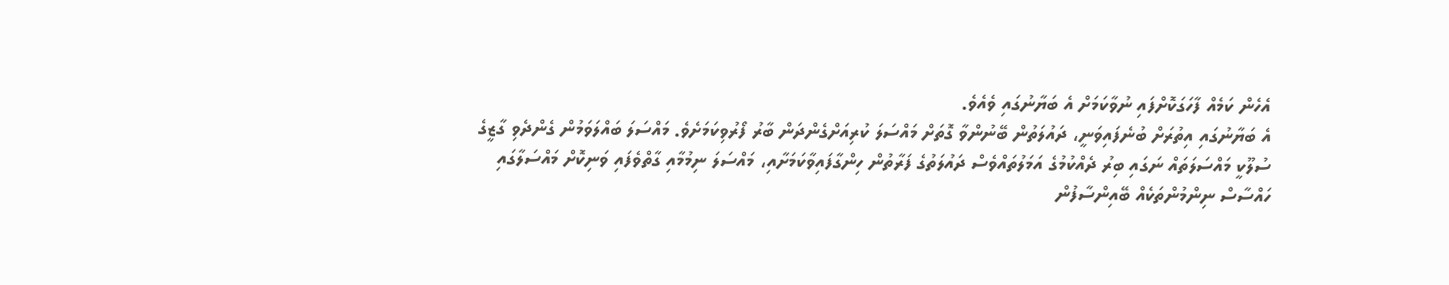އެހެން ކަމެއް ފާހަގަކޮށްފައި ނުވާކަމަށް އެ ބަޔާނުގައި ވެއެވެ.
އެ ބަޔާނުގައި އިތުރަށް ބުނެފައިވަނީ، ދައުލަތުން ބޭނުންވާ ގޮތަށް މައްސަލަ ކުރިއަށްގެންދަން ބާރު ފޯރުވިކަމަށެވެ. މައްސަލަ ބައްލަވަމުން ގެންދެވި ގާޒީގެ ސުލޫކީ މައްސަލަތައް ނަގައި ބިރު ދެއްކުމުގެ އަމަލުތައްވެސް ދައުލަތުގެ ފަރާތުން ހިންގާފައިވާކަމަށާއި، މައްސަލަ ނިމުމާއި ގާތްވެފައި ވަނިކޮށް މައްސަލާގައި ހައްސާސް ނިންމުންތަކެއް ބޭއިންސާފުން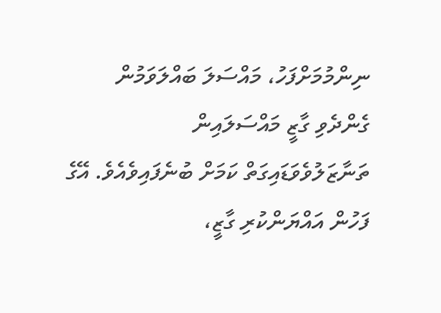ނިންމުމަށްފަހު، މައްސަލަ ބައްލަވަމުން ގެންދެވި ގާޒީ މައްސަލައިން ތަނާޒަލުވެވަޑައިގަތް ކަމަށް ބުނެފައިވެއެވެ. އޭގެ ފަހުން އައްޔަންކުރި ގާޒީ،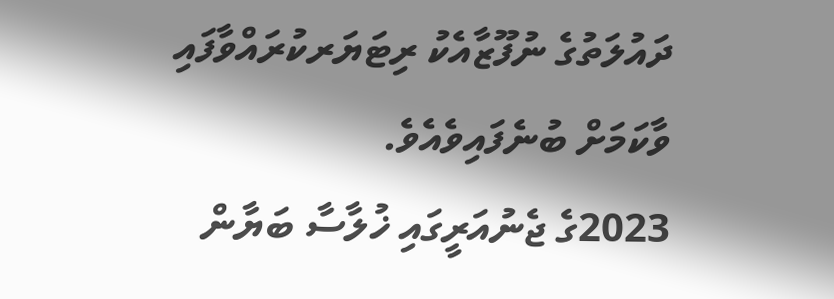ދައުލަތުގެ ނުފޫޒާއެކު ރިޓަޔަރކުރައްވާފައި ވާކަމަށް ބުނެފައިވެއެވެ.
2023ގެ ޖެނުއަރީގައި ޚުލާސާ ބަޔާން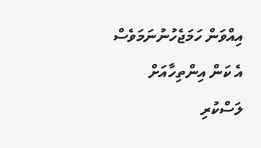އިއްވަން ހަމަޖެހުނުނަމަވެސް އެ ކަން އިންތިހާއަށް ލަސްކުރި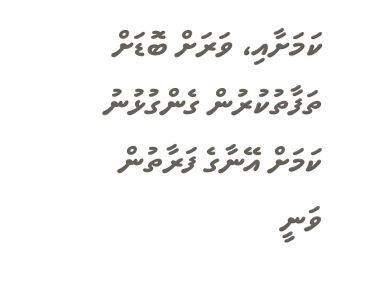ކަމަށާއި، ވަރަށް ބޮޑަށް ތަފާތުކުރުން ގެންގުޅުނު ކަމަށް އޭނާގެ ފަރާތުން ވަނީ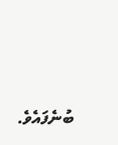ބުނެފައެވެ.